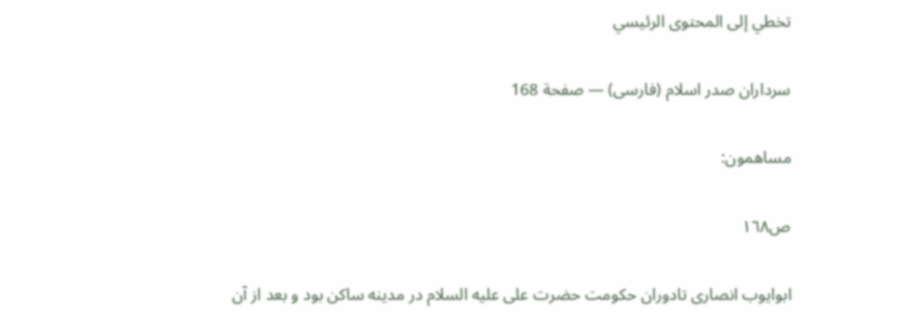تخطي إلى المحتوى الرئيسي

سرداران صدر اسلام (فارسى) — صفحة 168

مساهمون:

ص١٦٨

ابوايوب انصارى تادوران حكومت حضرت على عليه السلام در مدينه ساكن بود و بعد از آن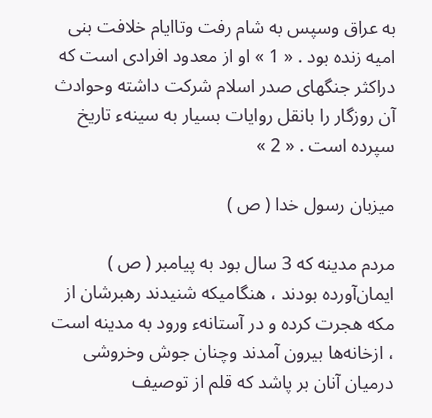به عراق وسپس به شام رفت وتاايام خلافت بنى اميه زنده بود . « 1 » او از معدود افرادى است كه دراكثر جنگهاى صدر اسلام شركت داشته وحوادث آن روزگار را بانقل روايات بسيار به سينهء تاريخ سپرده است . « 2 »

ميزبان رسول خدا ( ص )

مردم مدينه كه 3 سال بود به پيامبر ( ص ) ايمان‌آورده بودند ، هنگاميكه شنيدند رهبرشان از مكه هجرت كرده و در آستانهء ورود به مدينه است ، ازخانه‌ها بيرون آمدند وچنان جوش وخروشى درميان آنان بر پاشد كه قلم از توصيف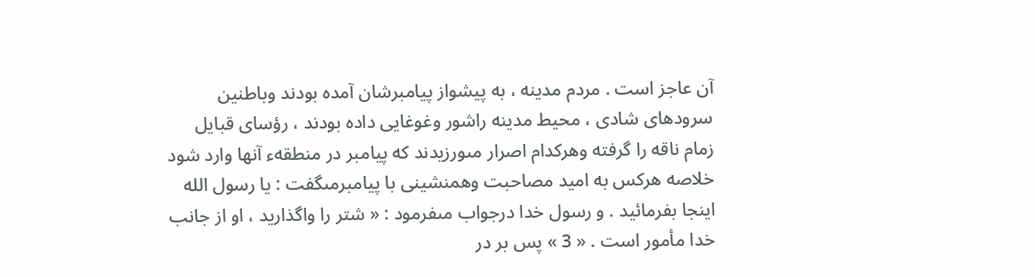آن عاجز است . مردم مدينه ، به پيشواز پيامبرشان آمده بودند وباطنين سرودهاى شادى ، محيط مدينه راشور وغوغايى داده بودند ، رؤساى قبايل زمام ناقه را گرفته وهركدام اصرار مىورزيدند كه پيامبر در منطقهء آنها وارد شود خلاصه هركس به اميد مصاحبت وهمنشينى با پيامبرمىگفت : يا رسول الله اينجا بفرمائيد . و رسول خدا درجواب مىفرمود : « شتر را واگذاريد ، او از جانب خدا مأمور است . « 3 » پس بر در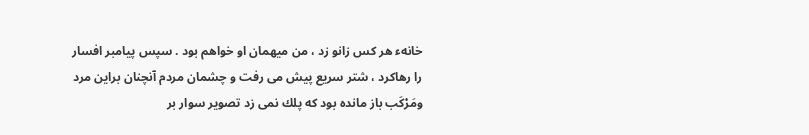خانهء هر كس زانو زد ، من ميهمان او خواهم بود . سپس پيامبر افسار را رهاكرد ، شتر سريع پيش مى رفت و چشمان مردم آنچنان براين مرد ومَرْكَب باز مانده بود كه پلك نمى زد تصوير سوار بر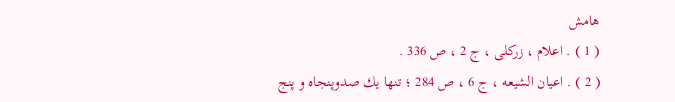هامش
( 1 ) . اعلام ، زركلى ، ج 2 ، ص 336 .
( 2 ) . اعيان الشيعه ، ج 6 ، ص 284 ؛ تنها يك صدوپنجاه و پنج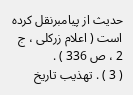حديث از پيامبرنقل كرده است ( اعلام زركلى ، ج 2 ، ص 336 ) .
( 3 ) . تهذيب تاريخ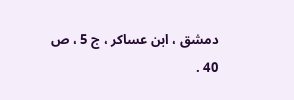دمشق ، ابن عساكر ، ج 5 ، ص 40 .